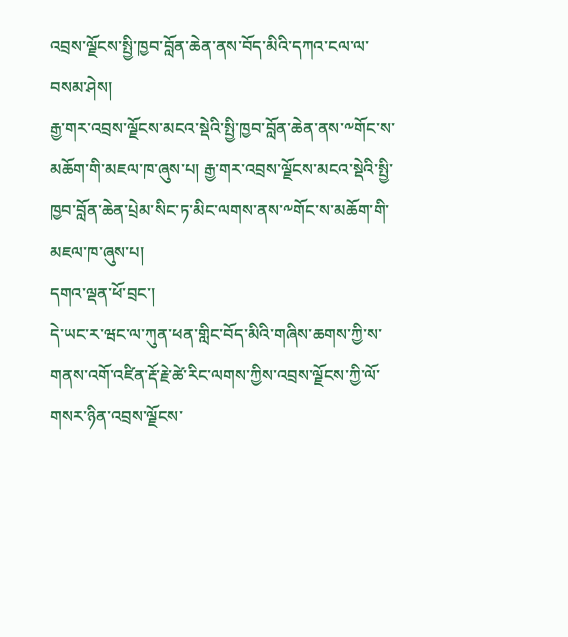འབྲས་ལྗོངས་སྤྱི་ཁྱབ་བློན་ཆེན་ནས་བོད་མིའི་དཀའ་ངལ་ལ་བསམ་ཤེས།
རྒྱ་གར་འབྲས་ལྗོངས་མངའ་སྡེའི་སྤྱི་ཁྱབ་བློན་ཆེན་ནས་༸གོང་ས་མཆོག་གི་མཇལ་ཁ་ཞུས་པ། རྒྱ་གར་འབྲས་ལྗོངས་མངའ་སྡེའི་སྤྱི་ཁྱབ་བློན་ཆེན་པྲེམ་སིང་ཏ་མིང་ལགས་ནས་༸གོང་ས་མཆོག་གི་མཇལ་ཁ་ཞུས་པ།
དགའ་ལྡན་ཕོ་བྲང་།
དེ་ཡང་ར་ཝང་ལ་ཀུན་ཕན་གླིང་བོད་མིའི་གཞིས་ཆགས་ཀྱི་ས་གནས་འགོ་འཛིན་རྡོ་རྗེ་ཚེ་རིང་ལགས་ཀྱིས་འབྲས་ལྗོངས་ཀྱི་ལོ་གསར་ཉིན་འབྲས་ལྗོངས་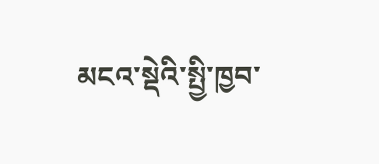མངའ་སྡེའི་སྤྱི་ཁྱབ་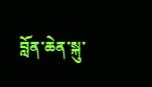བློན་ཆེན་སྐུ་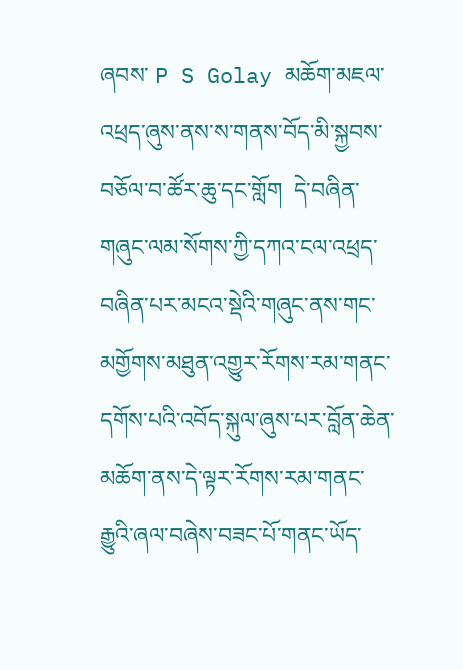ཞབས་ P S Golay མཆོག་མཇལ་འཕྲད་ཞུས་ནས་ས་གནས་བོད་མི་སྐྱབས་བཅོལ་བ་ཚོར་ཆུ་དང་གློག  དེ་བཞིན་གཞུང་ལམ་སོགས་ཀྱི་དཀའ་ངལ་འཕྲད་བཞིན་པར་མངའ་སྡེའི་གཞུང་ནས་གང་མགྱོགས་མཐུན་འགྱུར་རོགས་རམ་གནང་དགོས་པའི་འབོད་སྐུལ་ཞུས་པར་བློན་ཆེན་མཆོག་ནས་དེ་ལྟར་རོགས་རམ་གནང་རྒྱུའི་ཞལ་བཞེས་བཟང་པོ་གནང་ཡོད་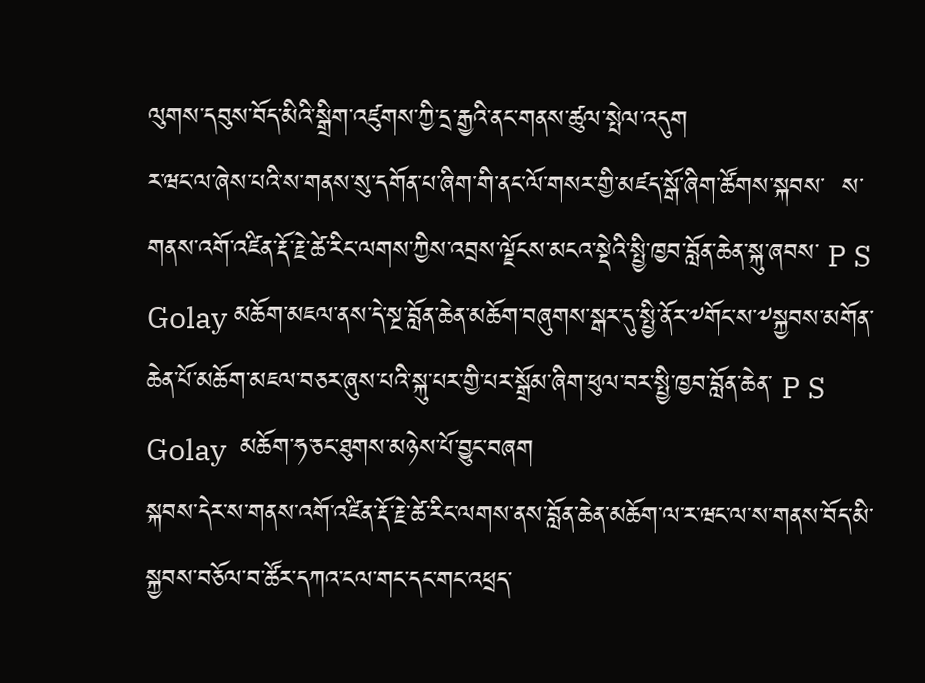ལུགས་དབུས་བོད་མིའི་སྒྲིག་འཛུགས་ཀྱི་དྲ་རྒྱའི་ནང་གནས་ཚུལ་སྤེལ་འདུག
ར་ཝང་ལ་ཞེས་པའི་ས་གནས་སུ་དགོན་པ་ཞིག་གི་ནང་ལོ་གསར་གྱི་མཛད་སྒོ་ཞིག་ཚོགས་སྐབས་  ས་གནས་འགོ་འཛིན་རྡོ་རྗེ་ཚེ་རིང་ལགས་ཀྱིས་འབྲས་ལྗོངས་མངའ་སྡེའི་སྤྱི་ཁྱབ་བློན་ཆེན་སྐུ་ཞབས་ P S Golay མཆོག་མཇལ་ནས་དེ་སྔ་བློན་ཆེན་མཆོག་བཞུགས་སྒར་དུ་སྤྱི་ནོར་༸གོང་ས་༸སྐྱབས་མགོན་ཆེན་པོ་མཆོག་མཇལ་བཅར་ཞུས་པའི་སྐུ་པར་གྱི་པར་སྒྲོམ་ཞིག་ཕུལ་བར་སྤྱི་ཁྱབ་བློན་ཆེན་ P S Golay  མཆོག་ཧ་ཅང་ཐུགས་མཉེས་པོ་བྱུང་བཞག
སྐབས་དེར་ས་གནས་འགོ་འཛིན་རྡོ་རྗེ་ཚེ་རིང་ལགས་ནས་བློན་ཆེན་མཆོག་ལ་ར་ཝང་ལ་ས་གནས་བོད་མི་སྐྱབས་བཅོལ་བ་ཚོར་དཀའ་ངལ་གང་དང་གང་འཕྲད་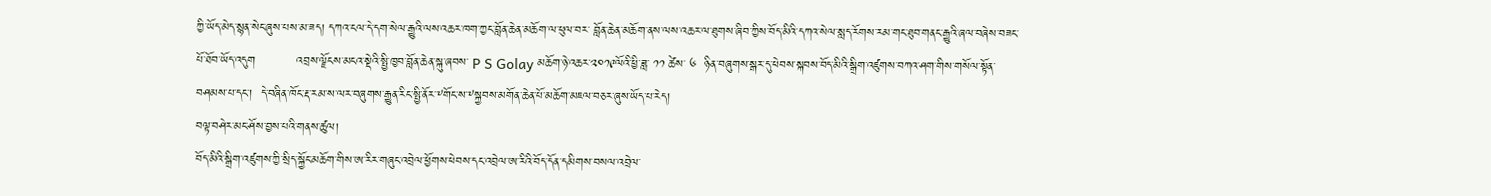ཀྱི་ཡོད་མེད་སྙན་སེང་ཞུས་པས་མ་ཟད། དཀའ་ངལ་དེ་དག་སེལ་རྒྱུའི་ལས་འཆར་ཁག་ཀྱང་བློན་ཆེན་མཆོག་ལ་ཕུལ་བར་ བློན་ཆེན་མཆོག་ནས་ལས་འཆར་ལ་ཐུགས་ཞིབ་ཀྱིས་བོད་མིའི་དཀའ་སེལ་སླད་རོགས་རམ་གང་ཐུབ་གནང་རྒྱུའི་ཞལ་བཞེས་བཟང་པོ་ཐོབ་ཡོད་འདུག          འབྲས་ལྗོངས་མངའ་སྡེའི་སྤྱི་ཁྱབ་བློན་ཆེན་སྐུ་ཞབས་ P S Golay མཆོག་ཉེ་འཆར་༢༠༡༩ལོའི་ཕྱི་ཟླ་ ༡༡ ཚེས་ ༦  ཉིན་བཞུགས་སྒར་དུ་ཕེབས་སྐབས་བོད་མིའི་སྒྲིག་འཛུགས་བཀའ་ཤག་གིས་གསོལ་སྟོན་བཤམས་པ་དང་།  དེ་བཞིན་ཁོང་རྡ་རམ་ས་ལར་བཞུགས་རྒྱུན་རིང་སྤྱི་ནོར་༸གོང་ས་༸སྐྱབས་མགོན་ཆེན་པོ་མཆོག་མཇལ་བཅར་ཞུས་ཡོད་པ་རེད།
བལྟ་བཤེར་མང་ཤོས་བྱས་པའི་གནས་ཚུལ།
བོད་མིའི་སྒྲིག་འཛུགས་ཀྱི་སྲིད་སྐྱོང་མཆོག་གིས་ཨ་རིར་གཞུང་འབྲེལ་ཕྱོགས་ཕེབས་དང་འབྲེལ་ཨ་རིའི་བོད་དོན་དམིགས་བསལ་འབྲེལ་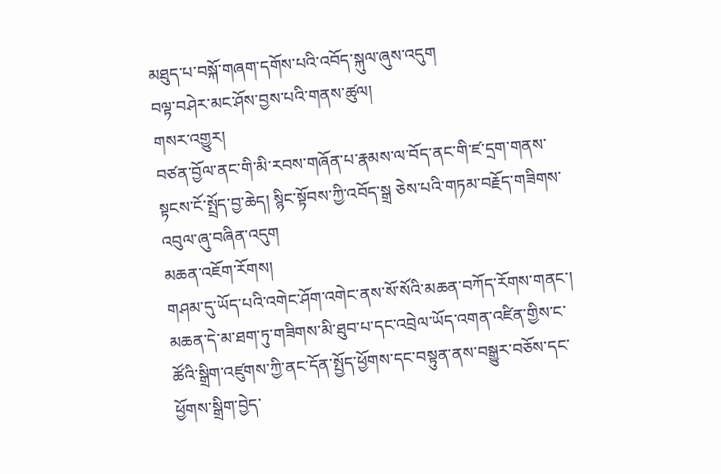མཐུད་པ་བསྐོ་གཞག་དགོས་པའི་འབོད་སྐུལ་ཞུས་འདུག
བལྟ་བཤེར་མང་ཤོས་བྱས་པའི་གནས་ཚུལ།
གསར་འགྱུར།
བཙན་བྱོལ་ནང་གི་མི་རབས་གཞོན་པ་རྣམས་ལ་བོད་ནང་གི་ཛ་དྲག་གནས་སྟངས་ངོ་སྤྲོད་བྱ་ཆེད། སྙིང་སྟོབས་ཀྱི་འབོད་སྒྲ ཅེས་པའི་གཏམ་བརྗོད་གཟིགས་འབུལ་ཞུ་བཞིན་འདུག
མཆན་འཇོག་རོགས།
གཤམ་དུ་ཡོད་པའི་འགེང་ཤོག་འགེང་ནས་སོ་སོའི་མཆན་བཀོད་རོགས་གནང་། མཆན་དེ་མ་ཐག་ཏུ་གཟིགས་མི་ཐུབ་པ་དང་འབྲེལ་ཡོད་འགན་འཛིན་གྱིས་ང་ཚོའི་སྒྲིག་འཛུགས་ཀྱི་ནང་དོན་སྤྱོད་ཕྱོགས་དང་བསྟུན་ནས་བསྒྱུར་བཅོས་དང་ཕྱོགས་སྒྲིག་བྱེད་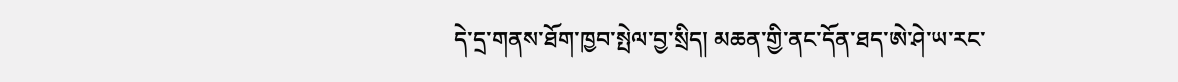དེ་དྲ་གནས་ཐོག་ཁྱབ་སྤེལ་བྱ་སྲིད། མཆན་གྱི་ནང་དོན་ཐད་ཨེ་ཤེ་ཡ་རང་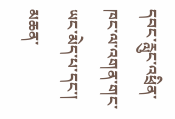དབང་རླུང་འཕྲིན་ཁང་ལ་འགན་གང་ཡང་མེད་པ་དང་། མཆན་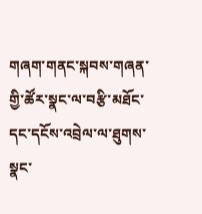གཞག་གནང་སྐབས་གཞན་གྱི་ཚོར་སྣང་ལ་བརྩི་མཐོང་དང་དངོས་འབྲེལ་ལ་ཐུགས་སྣང་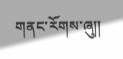གནང་རོགས་ཞུ༎